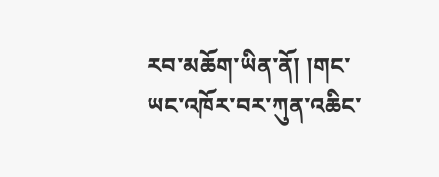རབ་མཆོག་ཡིན་ནོ། །གང་ཡང་འཁོར་བར་ཀུན་འཆིང་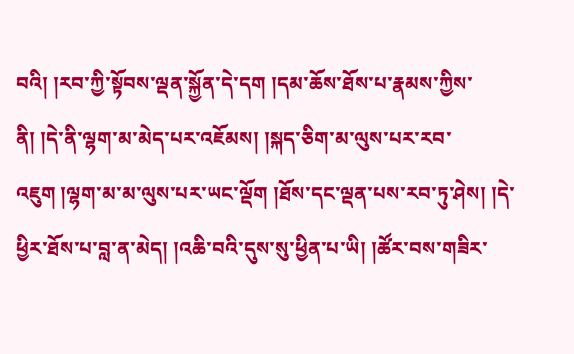བའི། །རབ་ཀྱི་སྟོབས་ལྡན་སྐྱོན་དེ་དག །དམ་ཆོས་ཐོས་པ་རྣམས་ཀྱིས་ནི། །དེ་ནི་ལྷག་མ་མེད་པར་འཇོམས། །སྐད་ཅིག་མ་ལུས་པར་རབ་འཇུག །ལྷག་མ་མ་ལུས་པར་ཡང་ལྡོག །ཐོས་དང་ལྡན་པས་རབ་ཏུ་ཤེས། །དེ་ཕྱིར་ཐོས་པ་བླ་ན་མེད། །འཆི་བའི་དུས་སུ་ཕྱིན་པ་ཡི། །ཚོར་བས་གཟིར་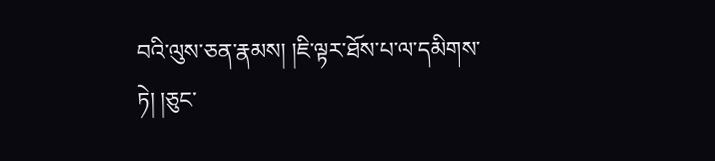བའི་ལུས་ཅན་རྣམས། །ཇི་ལྟར་ཐོས་པ་ལ་དམིགས་ཏེ། །ཅུང་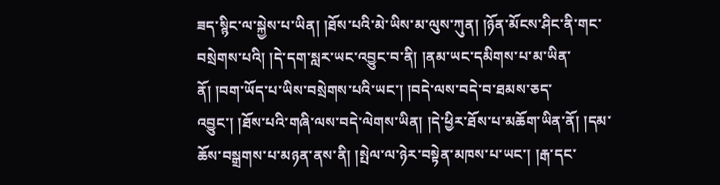ཟད་སྙིང་ལ་སྐྱེས་པ་ཡིན། །ཐོས་པའི་མེ་ཡིས་མ་ལུས་ཀུན། །ཉོན་མོངས་ཤིང་ནི་གང་བསྲེགས་པའི། །དེ་དག་སླར་ཡང་འབྱུང་བ་ནི། །ནམ་ཡང་དམིགས་པ་མ་ཡིན་ནོ། །བག་ཡོད་པ་ཡིས་བསྲེགས་པའི་ཡང་། །བདེ་ལས་བདེ་བ་ཐམས་ཅད་འབྱུང་། །ཐོས་པའི་གཞི་ལས་བདེ་ལེགས་ཡིན། །དེ་ཕྱིར་ཐོས་པ་མཆོག་ཡིན་ནོ། །དམ་ཆོས་བསྒྲགས་པ་མཉན་ནས་ནི། །སྤེལ་ལ་ཉེར་བསྟེན་མཁས་པ་ཡང་། །རྒ་དང་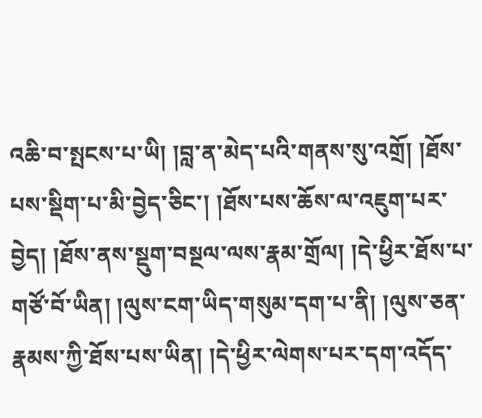འཆི་བ་སྤངས་པ་ཡི། །བླ་ན་མེད་པའི་གནས་སུ་འགྲོ། །ཐོས་པས་སྡིག་པ་མི་བྱེད་ཅིང་། །ཐོས་པས་ཆོས་ལ་འཇུག་པར་བྱེད། །ཐོས་ནས་སྡུག་བསྔལ་ལས་རྣམ་གྲོལ། །དེ་ཕྱིར་ཐོས་པ་གཙོ་བོ་ཡིན། །ལུས་ངག་ཡིད་གསུམ་དག་པ་ནི། །ལུས་ཅན་རྣམས་ཀྱི་ཐོས་པས་ཡིན། །དེ་ཕྱིར་ལེགས་པར་དག་འདོད་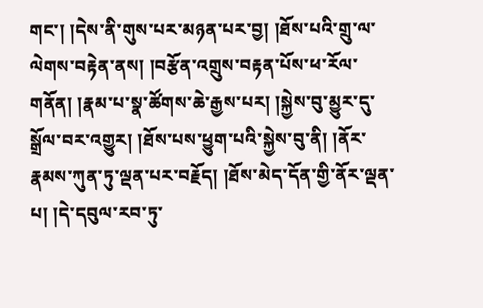གང་། །དེས་ནི་གུས་པར་མཉན་པར་བྱ། །ཐོས་པའི་གྲུ་ལ་ལེགས་བརྟེན་ནས། །བརྩོན་འགྲུས་བརྟན་པོས་ཕ་རོལ་གནོན། །རྣམ་པ་སྣ་ཚོགས་ཆེ་རྒྱས་པར། །སྐྱེས་བུ་མྱུར་དུ་སྒྲོལ་བར་འགྱུར། །ཐོས་པས་ཕྱུག་པའི་སྐྱེས་བུ་ནི། །ནོར་རྣམས་ཀུན་ཏུ་ལྡན་པར་བརྗོད། །ཐོས་མེད་དོན་གྱི་ནོར་ལྡན་པ། །དེ་དབུལ་རབ་ཏུ་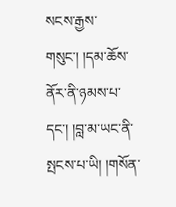སངས་རྒྱས་གསུང་། །དམ་ཆོས་ནོར་ནི་ཉམས་པ་དང་། །བླ་མ་ཡང་ནི་སྤངས་པ་ཡི། །གསོན་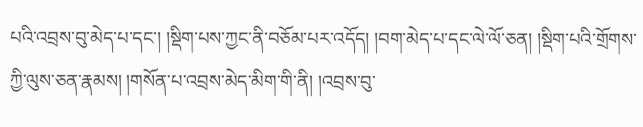པའི་འབྲས་བུ་མེད་པ་དང་། །སྡིག་པས་ཀྱང་ནི་བཅོམ་པར་འདོད། །བག་མེད་པ་དང་ལེ་ལོ་ཅན། །སྡིག་པའི་གྲོགས་ཀྱི་ལུས་ཅན་རྣམས། །གསོན་པ་འབྲས་མེད་མིག་གི་ནི། །འབྲས་བུ་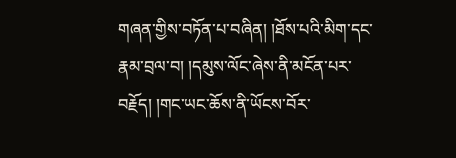གཞན་གྱིས་བཏོན་པ་བཞིན། །ཐོས་པའི་མིག་དང་རྣམ་བྲལ་བ། །དམུས་ལོང་ཞེས་ནི་མངོན་པར་བརྗོད། །གང་ཡང་ཆོས་ནི་ཡོངས་བོར་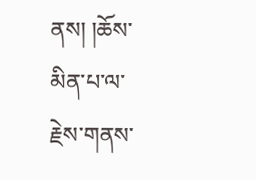ནས། །ཆོས་མིན་པ་ལ་རྗེས་གནས་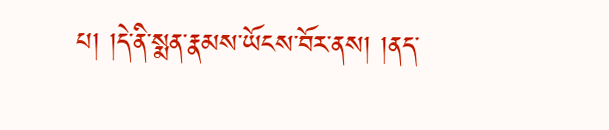པ། །དེ་ནི་སྨན་རྣམས་ཡོངས་བོར་ནས། །ནད་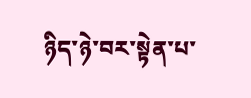ཉིད་ཉེ་བར་སྟེན་པ་